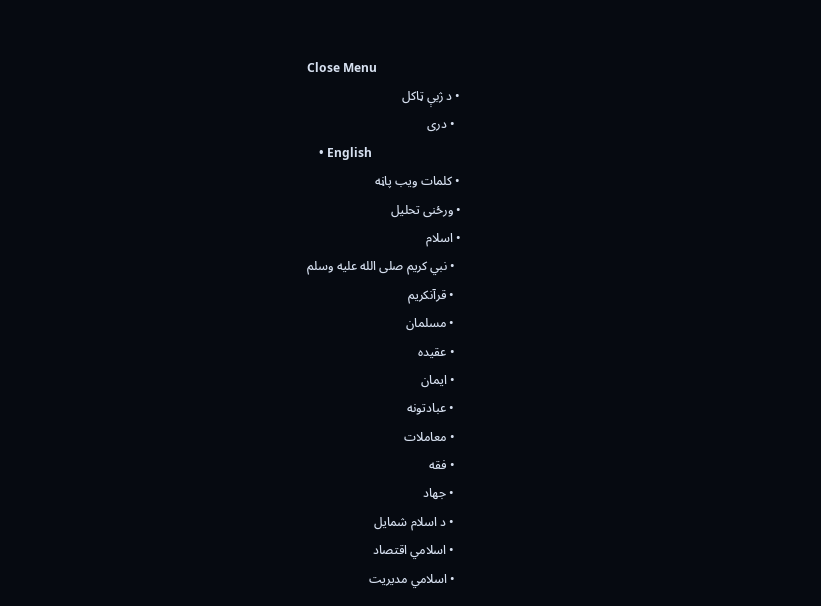Close Menu
  • د ژبې ټاکل
    • دری
    • English
  • کلمات ويب پاڼه
  • ورځنی تحلیل
  • اسلام
    • نبي کریم صلى الله عليه وسلم
    • قرآنکریم
    • مسلمان
    • عقیده
    • ایمان
    • عبادتونه
    • معاملات
    • فقه
    • جهاد
    • د اسلام شمایل
    • اسلامي اقتصاد
    • اسلامي مدیریت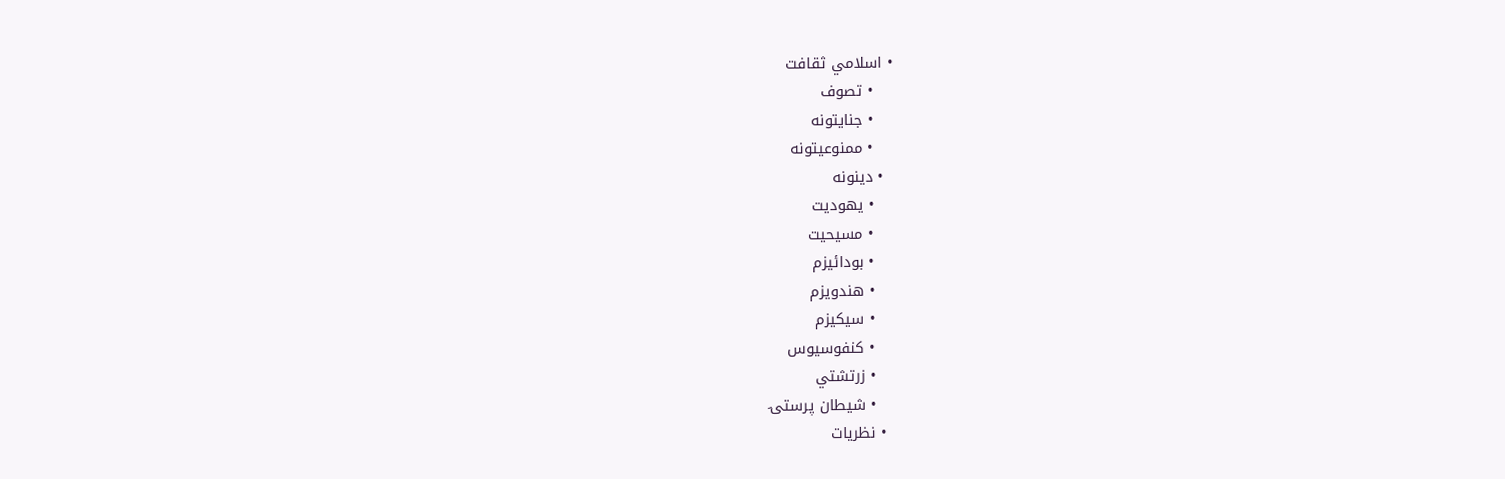• اسلامي ثقافت
    • تصوف
    • جنایتونه
    • ممنوعیتونه
  • دینونه
    • یهودیت
    • مسیحیت
    • بودائیزم
    • هندویزم
    • سیکیزم
    • کنفوسیوس
    • زرتشتي
    • شیطان پرستۍ
  • نظریات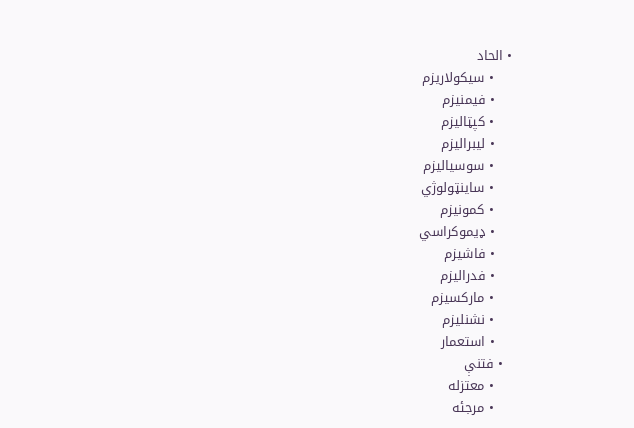• الحاد
    • سیکولاریزم
    • فیمنیزم
    • کپټالیزم
    • لیبرالیزم
    • سوسیالیزم
    • ساینټولوژي
    • کمونیزم
    • ډیموکراسي
    • فاشیزم
    • فدرالیزم
    • مارکسیزم
    • نشنلیزم
    • استعمار
  • فتنې
    • معتزله
    • مرجئه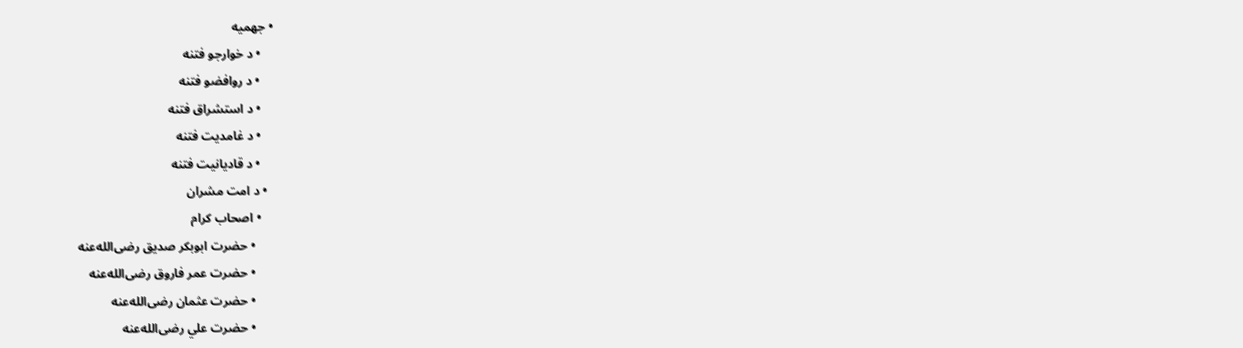• جهمیه
    • د خوارجو فتنه
    • د روافضو فتنه
    • د استشراق فتنه
    • د غامدیت فتنه
    • د قادیانیت فتنه
  • د امت مشران
    • اصحاب کرام
      • حضرت ابوبکر صدیق رضی‌الله‌عنه
      • حضرت عمر فاروق رضی‌الله‌عنه
      • حضرت عثمان رضی‌الله‌عنه
      • حضرت علي رضی‌الله‌عنه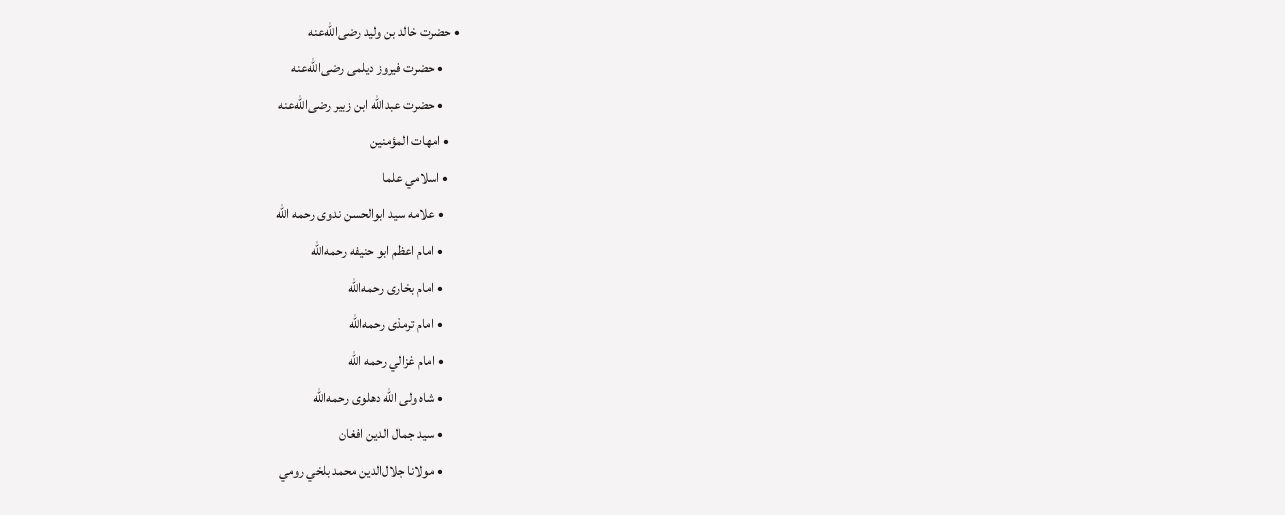• حضرت خالد بن ولید رضی‌الله‌عنه
      • حضرت فیروز دیلمی رضی‌الله‌عنه
      • حضرت عبدالله ابن زبیر رضی‌الله‌عنه
    • امهات المؤمنین
    • اسلامي علما
      • علامه سید ابوالحسن ندوی رحمه الله
      • امام اعظم ابو حنیفه رحمه‌الله
      • امام بخاری رحمه‌الله
      • امام ترمذی رحمه‌الله
      • امام غزالي رحمه الله
      • شاه ولی الله دهلوی رحمه‌الله
      • سید جمال الدین افغان
      • مولانا جلال‌الدین محمد بلخي رومي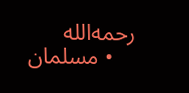رحمه‌الله
    • مسلمان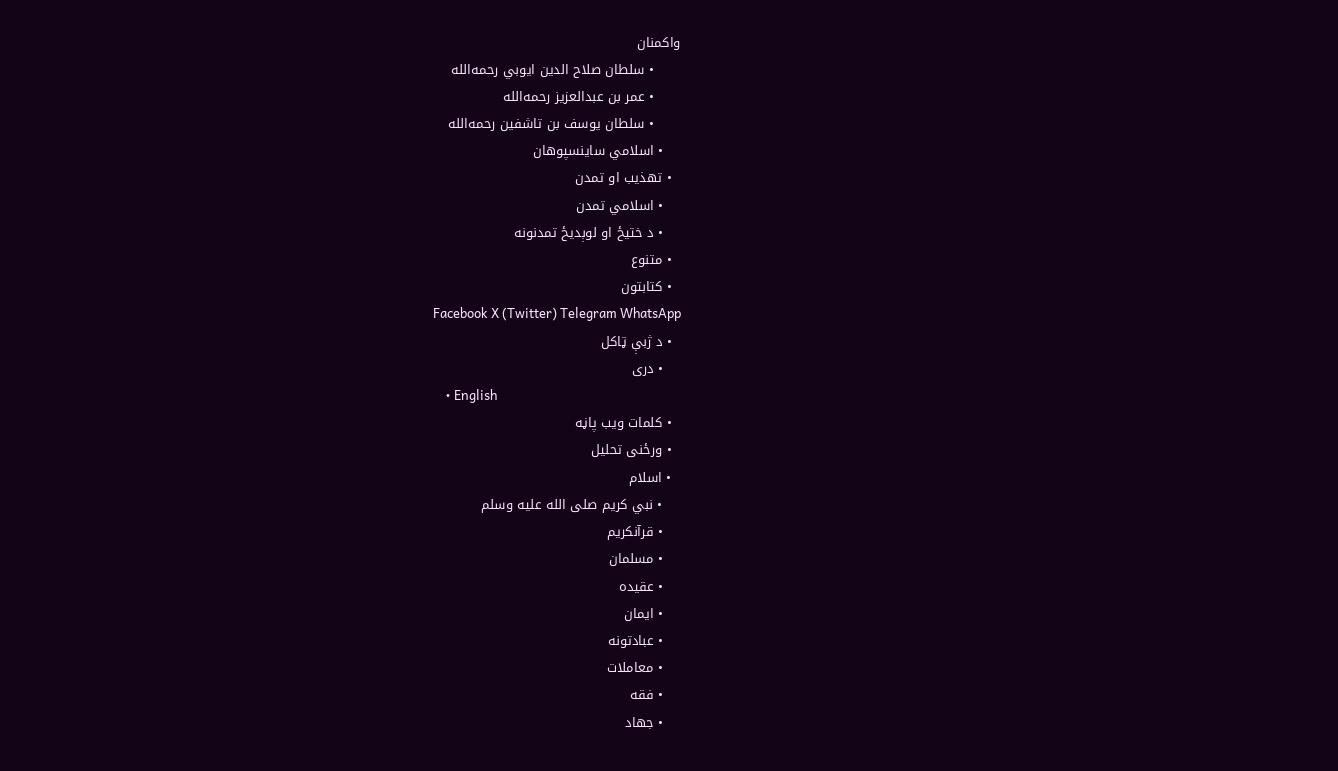واکمنان
      • سلطان صلاح الدین ایوبي رحمه‌الله
      • عمر بن عبدالعزیز رحمه‌الله
      • سلطان یوسف بن تاشفین رحمه‌الله
    • اسلامي ساینسپوهان
  • تهذیب او تمدن
    • اسلامي تمدن
    • د ختیځ او لوېدیځ تمدنونه
  • متنوع
  • کتابتون
Facebook X (Twitter) Telegram WhatsApp
  • د ژبې ټاکل
    • دری
    • English
  • کلمات ويب پاڼه
  • ورځنی تحلیل
  • اسلام
    • نبي کریم صلى الله عليه وسلم
    • قرآنکریم
    • مسلمان
    • عقیده
    • ایمان
    • عبادتونه
    • معاملات
    • فقه
    • جهاد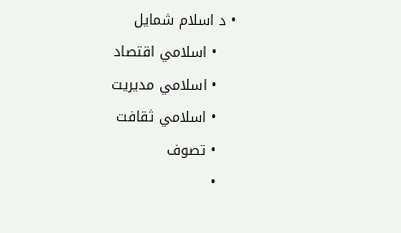• د اسلام شمایل
    • اسلامي اقتصاد
    • اسلامي مدیریت
    • اسلامي ثقافت
    • تصوف
    •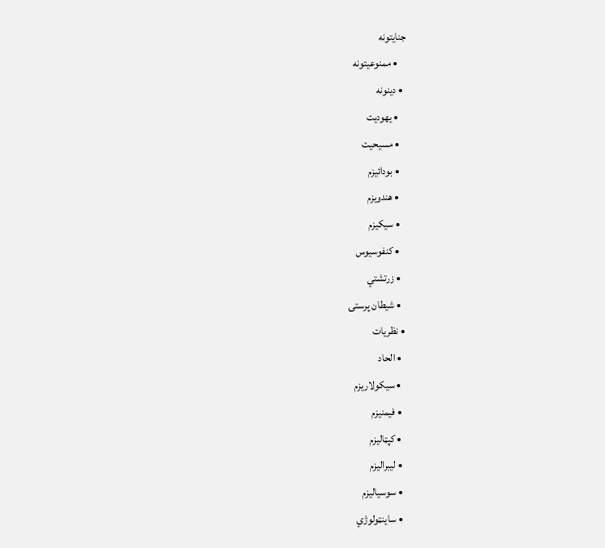جنایتونه
    • ممنوعیتونه
  • دینونه
    • یهودیت
    • مسیحیت
    • بودائیزم
    • هندویزم
    • سیکیزم
    • کنفوسیوس
    • زرتشتي
    • شیطان پرستۍ
  • نظریات
    • الحاد
    • سیکولاریزم
    • فیمنیزم
    • کپټالیزم
    • لیبرالیزم
    • سوسیالیزم
    • ساینټولوژي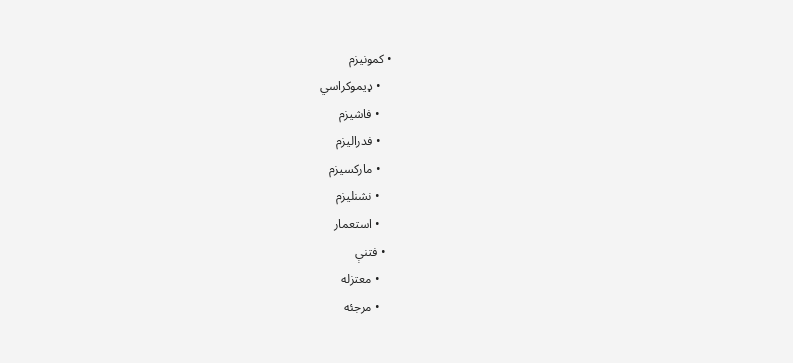• کمونیزم
    • ډیموکراسي
    • فاشیزم
    • فدرالیزم
    • مارکسیزم
    • نشنلیزم
    • استعمار
  • فتنې
    • معتزله
    • مرجئه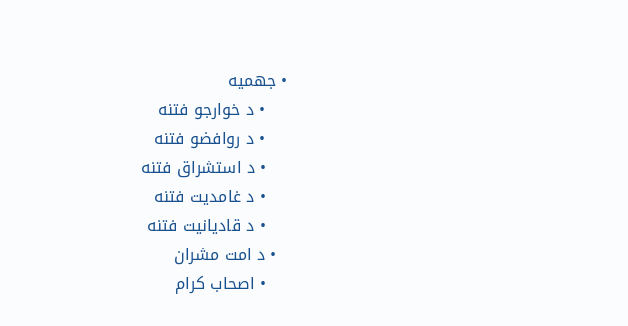• جهمیه
    • د خوارجو فتنه
    • د روافضو فتنه
    • د استشراق فتنه
    • د غامدیت فتنه
    • د قادیانیت فتنه
  • د امت مشران
    • اصحاب کرام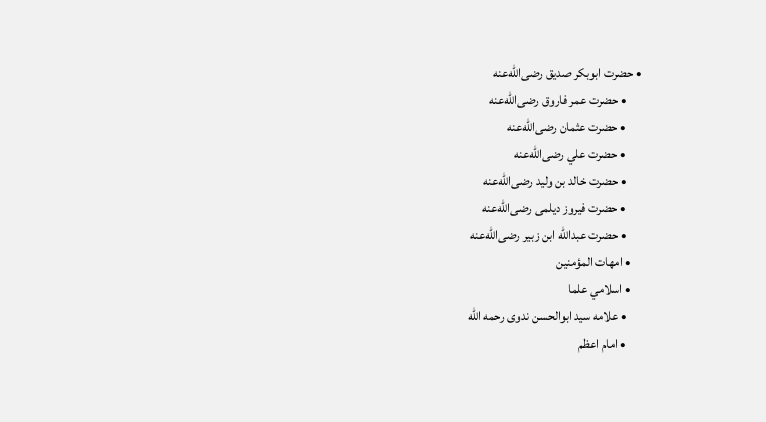• حضرت ابوبکر صدیق رضی‌الله‌عنه
      • حضرت عمر فاروق رضی‌الله‌عنه
      • حضرت عثمان رضی‌الله‌عنه
      • حضرت علي رضی‌الله‌عنه
      • حضرت خالد بن ولید رضی‌الله‌عنه
      • حضرت فیروز دیلمی رضی‌الله‌عنه
      • حضرت عبدالله ابن زبیر رضی‌الله‌عنه
    • امهات المؤمنین
    • اسلامي علما
      • علامه سید ابوالحسن ندوی رحمه الله
      • امام اعظم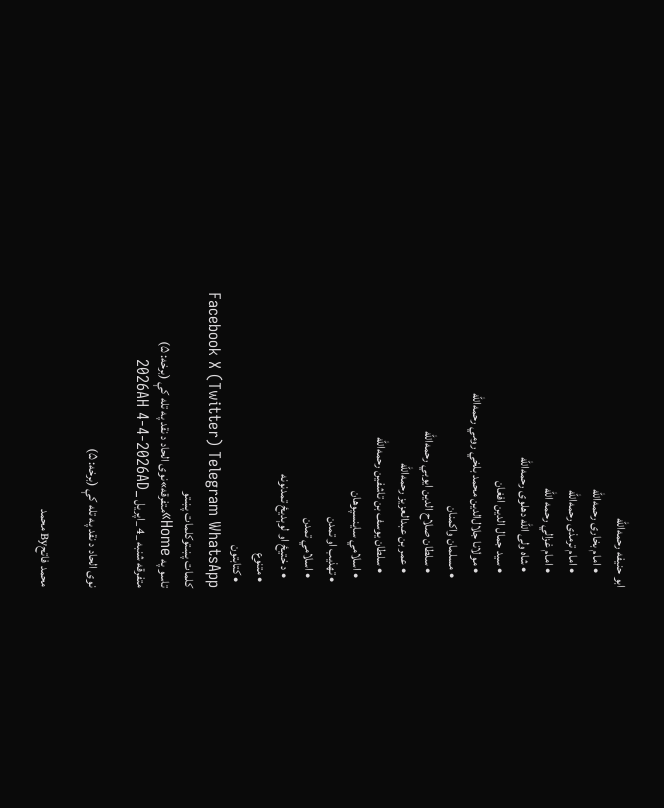ابو حنیفه رحمه‌الله
      • امام بخاری رحمه‌الله
      • امام ترمذی رحمه‌الله
      • امام غزالي رحمه الله
      • شاه ولی الله دهلوی رحمه‌الله
      • سید جمال الدین افغان
      • مولانا جلال‌الدین محمد بلخي رومي رحمه‌الله
    • مسلمان واکمنان
      • سلطان صلاح الدین ایوبي رحمه‌الله
      • عمر بن عبدالعزیز رحمه‌الله
      • سلطان یوسف بن تاشفین رحمه‌الله
    • اسلامي ساینسپوهان
  • تهذیب او تمدن
    • اسلامي تمدن
    • د ختیځ او لوېدیځ تمدنونه
  • متنوع
  • کتابتون
Facebook X (Twitter) Telegram WhatsApp
کلمات پښتوکلمات پښتو
تاسو په Home»متفرقه»نوی الحاد د نقد په تله کې (برخه: ۵)
متفرقه شنبه _4 _اپریل _2026AH 4-4-2026AD

نوی الحاد د نقد په تله کې (برخه: ۵)

محمد فاتحBy محمد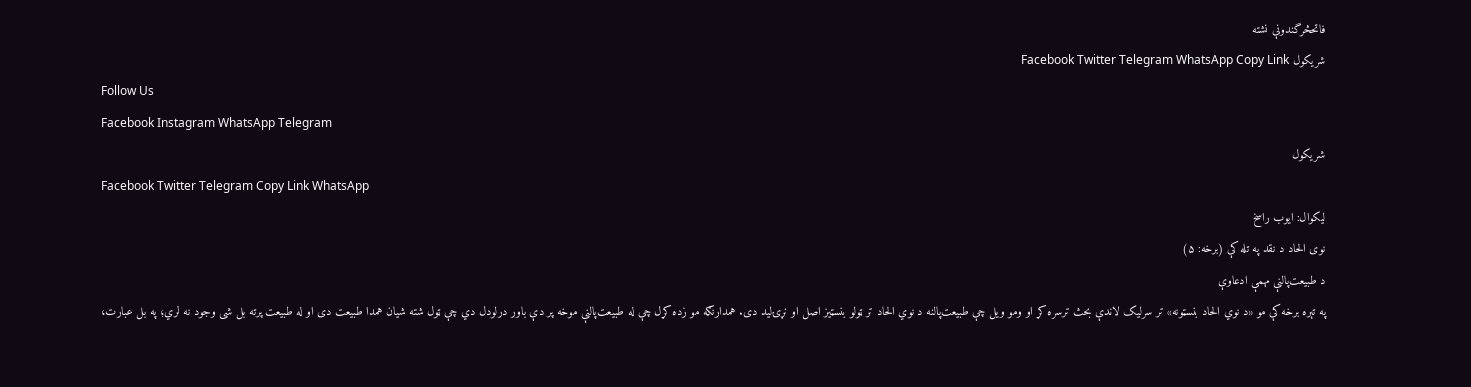فاتحڅرگندونې نشته
شریکول Facebook Twitter Telegram WhatsApp Copy Link
Follow Us
Facebook Instagram WhatsApp Telegram
شریکول
Facebook Twitter Telegram Copy Link WhatsApp
لیکوال: ایوب راسخ
نوی الحاد د نقد په تله کې (برخه: ۵)
د طبیعت‌پالنې مهمې ادعاوې
په تېره برخه کې مو «د نوي الحاد بنسټونه» تر سرلیک لاندې بحث ترسره کړ او ومو ویل چې طبیعت‌پالنه د نوي الحاد تر ټولو بنسټیز اصل او نړۍ‌لید دی. همدارنګه مو زده کړل چې له طبیعت‌پالنې موخه پر دې باور درلودل دي چې ټول شته شیان همدا طبیعت دی او له طبیعت پرته بل شی وجود نه لري؛ په بل عبارت،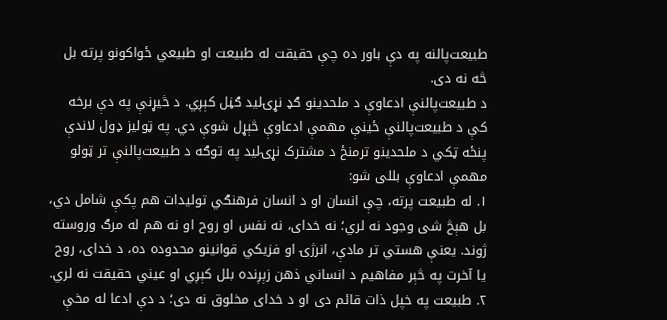طبیعت‌پالنه په دې باور ده چې حقیقت له طبیعت او طبیعي ځواکونو پرته بل څه نه دی.
د طبیعت‌پالنې ادعاوې د ملحدینو ګډ نړۍ‌لید ګڼل کېږي. د څیړنې په دې برخه کې د طبیعت‌پالنې ځینې مهمې ادعاوې څېړل شوې دي. په ټولیز ډول لاندې پنځه ټکي د ملحدینو ترمنځ د مشترک نړۍ‌لید په توګه د طبیعت‌پالنې تر ټولو مهمې ادعاوې بللی شو:
۱. له طبیعت پرته، چې انسان او د انسان فرهنګي تولیدات هم پکې شامل دي، بل هېڅ شی وجود نه لري؛ نه خدای، نه نفس او روح او نه هم له مرګ وروسته ژوند. یعنې هستي تر مادې، انرژۍ او فزیکي قوانینو محدوده ده، د خدای، روح یا آخرت په څېر مفاهیم د انساني ذهن زېږنده بلل کېږي او عیني حقیقت نه لري.
۲. طبیعت په خپل ذات قائم دی او د خدای مخلوق نه دی؛ د دې ادعا له مخې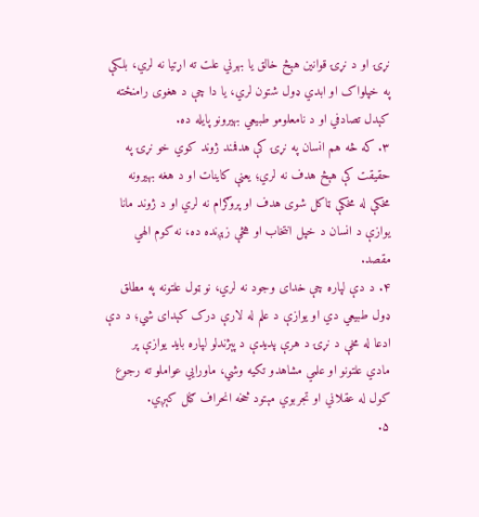نړۍ او د نړۍ قوانین هېڅ خالق یا بهرني علت ته اړتیا نه لري، بلکې په خپلواک او ابدي ډول شتون لري، یا دا چې د هغوی رامنځته کېدل تصادفي او د نامعلومو طبیعي بهیرونو پایله ده.
۳. که څه هم انسان په نړۍ کې هدفمند ژوند کوي خو نړۍ په حقیقت کې هېڅ هدف نه لري؛ یعنې کاینات او د هغه بهیرونه مخکې له مخکې ټاکل شوی هدف او پروګرام نه لري او د ژوند مانا یوازې د انسان د خپل انتخاب او هڅې زېږنده ده، نه کوم الهي مقصد.
۴. د دې لپاره چې خدای وجود نه لري، نو ټول علتونه په مطلق ډول طبیعي دي او یوازې د علم له لارې درک کېدای شي؛ د دې ادعا له مخې د نړۍ د هرې پدیدې د پېژندلو لپاره باید یوازې پر مادي علتونو او علمي مشاهدو تکیه وشي، ماورایي عواملو ته رجوع کول له عقلاني او تجربوي مېتود څخه انحراف ګڼل کېږي.
۵.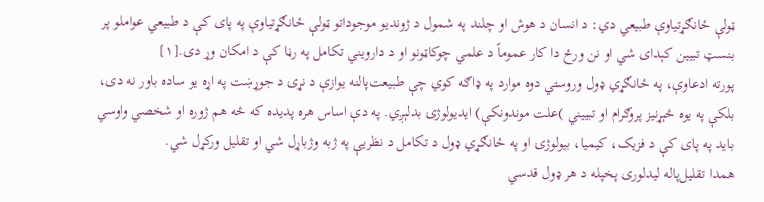ټولې ځانګړتیاوې طبیعي دي: د انسان د هوش او چلند په شمول د ژوندیو موجوداتو ټولې ځانګړتیاوې په پای کې د طبیعي عواملو پر بنسټ تبیین کېدای شي او نن ورځ دا کار عموماً د علمي چوکاټونو او د دارویني تکامل په رڼا کې د امکان وړ دی.[۱]
پورته ادعاوې، په ځانګړي ډول وروستي دوه موارد په ډاګه کوي چې طبیعت‌پالنه یوازې د نړۍ د جوړښت په اړه یو ساده باور نه دی، بلکې په یوه څېړنیز پروګرام او تبییني )علت موندونکې) ایدیولوژۍ بدلېږي. په دې اساس هره پدیده که څه هم ژوره او شخصي واوسي باید په پای کې د فزیک، کیمیا، بیولوژۍ او په ځانګړي ډول د تکامل د نظریې په ژبه وژباړل شي او تقلیل ورکړل شي.
همدا تقلیل‌پاله لیدلوری پخپله د هر ډول قدسي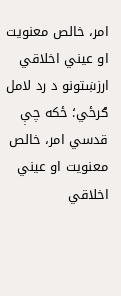امر، خالص معنویت او عیني اخلاقي ارزښتونو د رد لامل ګرځي؛ ځکه چې قدسي امر، خالص معنویت او عیني اخلاقي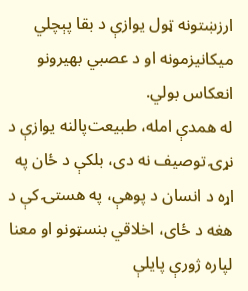ارزښتونه ټول یوازې د بقا پېچلي میکانیزمونه او د عصبي بهیرونو انعکاس بولي.
له همدې امله، طبیعت‌پالنه یوازې د نړۍ توصیف نه دی، بلکې د ځان په اړه د انسان د پوهې، په هستۍ کې د هغه د ځای، اخلاقي بنسټونو او معنا لپاره ژورې پایلې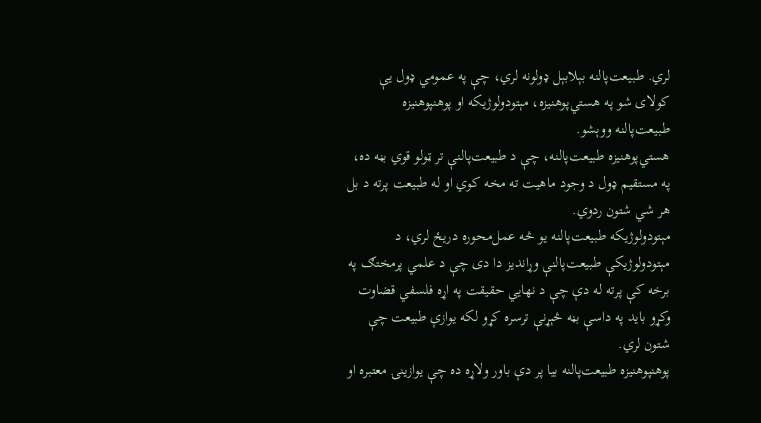لري. طبیعت‌پالنه بېلابېل ډولونه لري، چې په عمومي ډول یې کولای شو په هستي‌پوهنیزه، مېتودولوژیکه او پوهنپوهنیزه طبیعت‌پالنه ووېشو.
هستي‌پوهنیزه طبیعت‌پالنه، چې د طبیعت‌پالنې تر ټولو قوي بڼه ده، په مستقیم ډول د وجود ماهیت ته مخه کوي او له طبیعت پرته د بل هر شي شتون ردوي.
مېتودولوژیکه طبیعت‌پالنه یو څه عمل‌محوره دریځ لري، د مېتودولوژیکې طبیعت‌پالنې وړاندیز دا دی چې د علمي پرمختګ په برخه کې پرته له دې چې د نهایي حقیقت په اړه فلسفي قضاوت وکړو باید په داسې بڼه څېړنې ترسره کړو لکه یوازې طبیعت چې شتون لري.
پوهنپوهنیزه طبیعت‌پالنه بیا پر دې باور ولاړه ده چې یوازینۍ معتبره او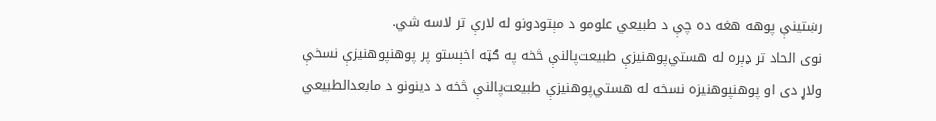رښتینې پوهه هغه ده چې د طبیعي علومو د مېتودونو له لارې تر لاسه شي.
نوی الحاد تر ډېره له هستي‌پوهنیزې طبیعت‌پالنې څخه په ګټه اخېستو پر پوهنپوهنیزې نسخې ولاړ دی او پوهنپوهنیزه نسخه له هستي‌پوهنیزې طبیعت‌پالنې څخه د دینونو د مابعدالطبیعي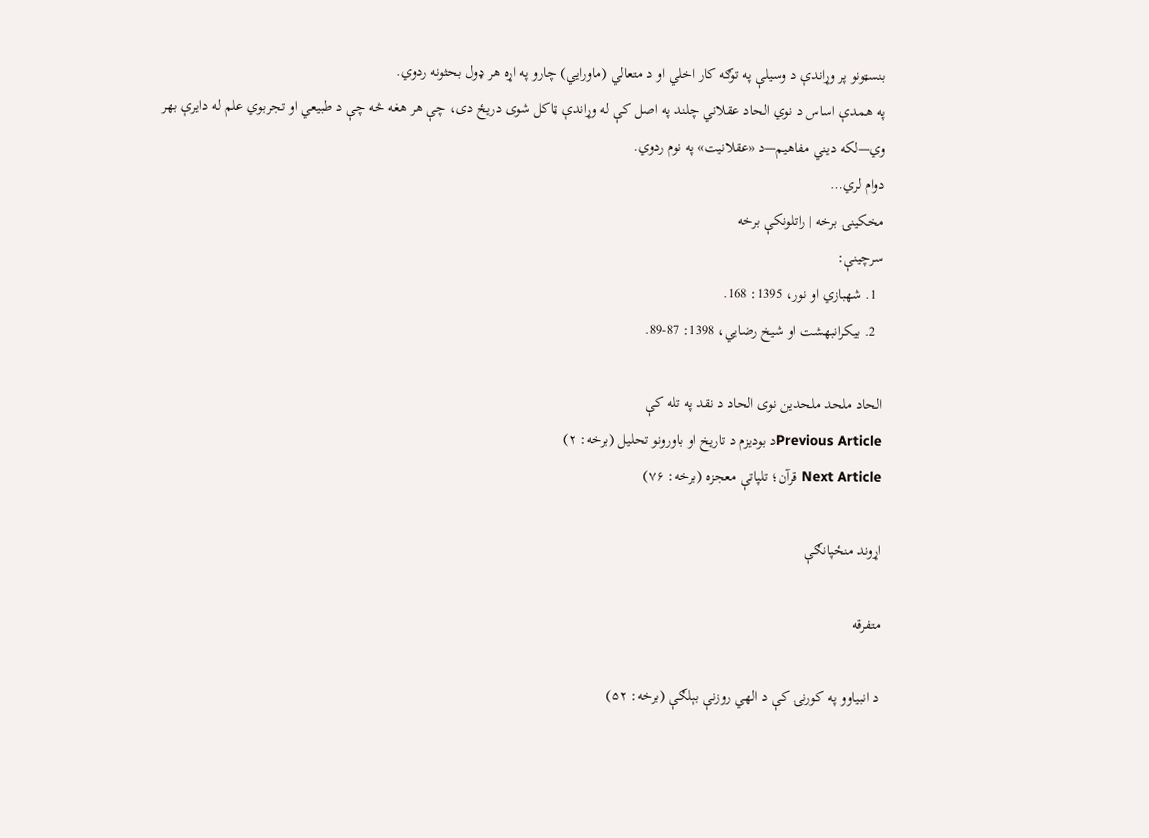بنسټونو پر وړاندې د وسیلې په توګه کار اخلي او د متعالي (ماورایي) چارو په اړه هر ډول بحثونه ردوي.
په همدې اساس د نوي الحاد عقلاني چلند په اصل کې له وړاندې ټاکل شوی دریځ دی، چې هر هغه څه چې د طبیعي او تجربوي علم له دایرې بهر وي—لکه دیني مفاهیم—د «عقلانیت» په نوم ردوي.
دوام لري…
مخکینۍ برخه | راتلونکې برخه
سرچینې:
  1. شهبازي او نور، 1395: 168.
  2. بیکرانبهشت او شیخ رضایي، 1398: 87-89.

الحاد ملحد ملحدین نوی الحاد د نقد په تله کې
Previous Articleد بودیزم د تاریخ او باورونو تحلیل (برخه: ۲)
Next Article قرآن؛ تلپاتې معجزه (برخه: ۷۶)

اړوند منځپانګې

متفرقه

د انبیاوو په کورنۍ کې د الهي روزنې بېلګې (برخه: ۵۲)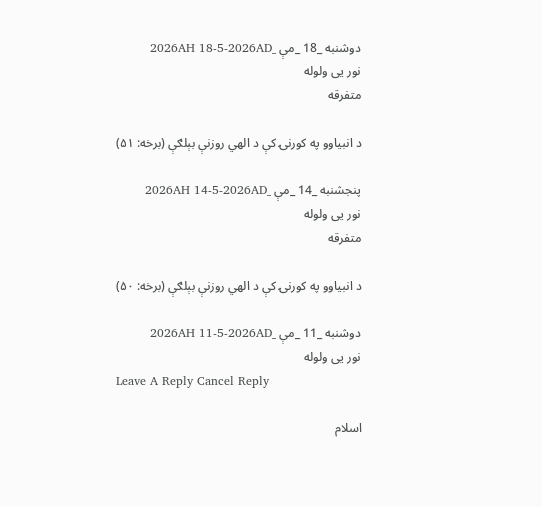دوشنبه _18 _مې _2026AH 18-5-2026AD
نور یی ولوله
متفرقه

د انبیاوو په کورنۍ کې د الهي روزنې بېلګې (برخه: ۵۱)

پنجشنبه _14 _مې _2026AH 14-5-2026AD
نور یی ولوله
متفرقه

د انبیاوو په کورنۍ کې د الهي روزنې بېلګې (برخه: ۵۰)

دوشنبه _11 _مې _2026AH 11-5-2026AD
نور یی ولوله
Leave A Reply Cancel Reply

اسلام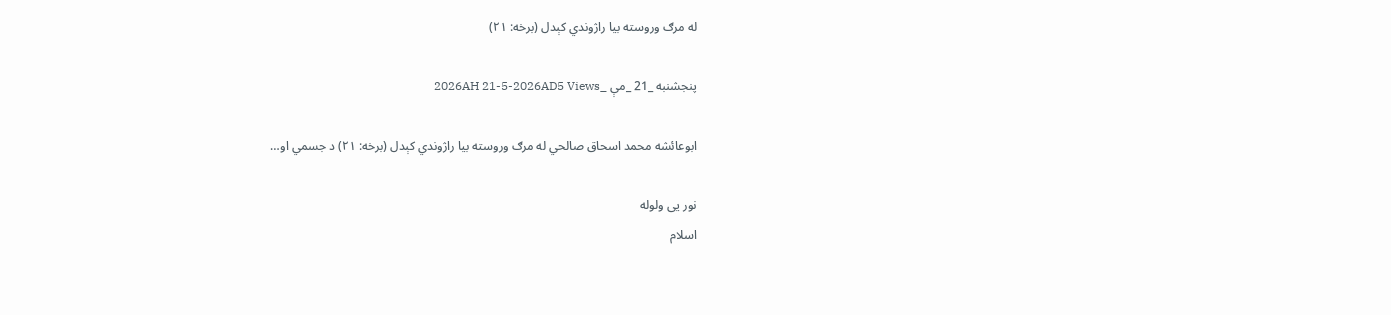له مرګ وروسته بیا راژوندي کېدل (برخه: ۲۱)

پنجشنبه _21 _مې _2026AH 21-5-2026AD5 Views

ابوعائشه محمد اسحاق صالحي له مرګ وروسته بیا راژوندي کېدل (برخه: ۲۱) د جسمي او…

نور یی ولوله
اسلام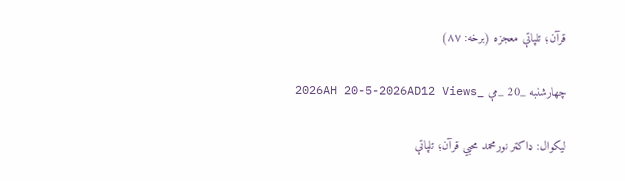قرآن؛ تلپاتې معجزه (برخه: ۸۷)

چهارشنبه _20 _مې _2026AH 20-5-2026AD12 Views

لیکوال: ډاکټر نورمحمد محبي قرآن؛ تلپاتې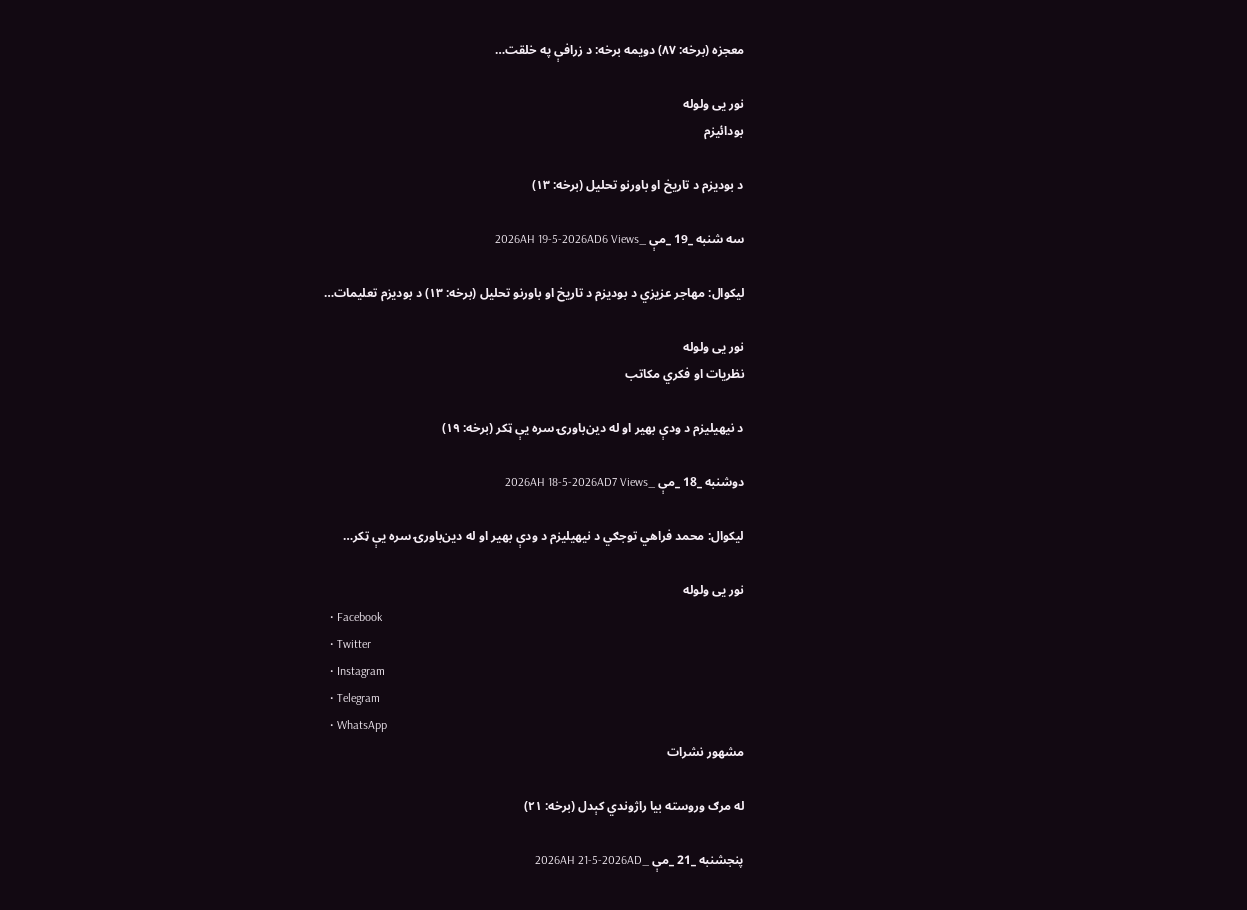معجزه (برخه: ۸۷) دویمه برخه: د زرافې په خلقت…

نور یی ولوله
بودائیزم

د بودیزم د تاریخ او باورنو تحلیل (برخه: ۱۳)

سه شنبه _19 _مې _2026AH 19-5-2026AD6 Views

لیکوال: مهاجر عزیزي د بودیزم د تاریخ او باورنو تحلیل (برخه: ۱۳) د بودیزم تعلیمات…

نور یی ولوله
نظریات او فکري مکاتب

د نیهیلیزم د ودې بهیر او له دین‌باورۍ سره یې ټکر (برخه: ۱۹)

دوشنبه _18 _مې _2026AH 18-5-2026AD7 Views

لیکوال: محمد فراهي توجګي د نیهیلیزم د ودې بهیر او له دین‌باورۍ سره یې ټکر…

نور یی ولوله
  • Facebook
  • Twitter
  • Instagram
  • Telegram
  • WhatsApp
مشهور نشرات

له مرګ وروسته بیا راژوندي کېدل (برخه: ۲۱)

پنجشنبه _21 _مې _2026AH 21-5-2026AD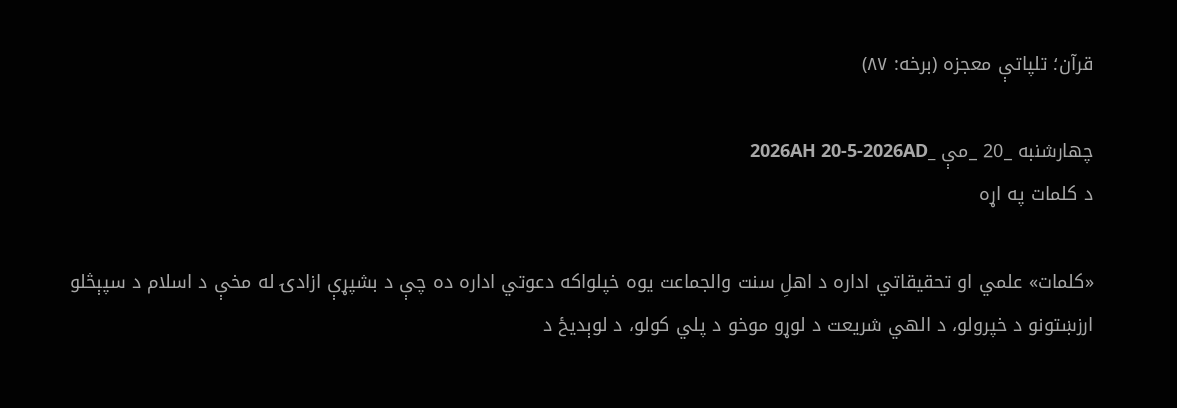قرآن؛ تلپاتې معجزه (برخه: ۸۷)

چهارشنبه _20 _مې _2026AH 20-5-2026AD
د کلمات په اړه

«کلمات» علمي او تحقیقاتي اداره د اهلِ سنت والجماعت یوه خپلواکه دعوتي اداره ده چې د بشپړې ازادۍ له مخې د اسلام د سپېڅلو ارزښتونو د خپرولو، د الهي شریعت د لوړو موخو د پلي کولو، د لوېدیځ د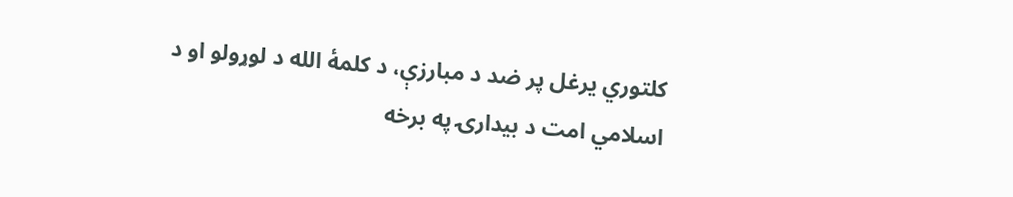کلتوري یرغل پر ضد د مبارزې، د کلمۀ الله د لوړولو او د اسلامي امت د بیدارۍ په برخه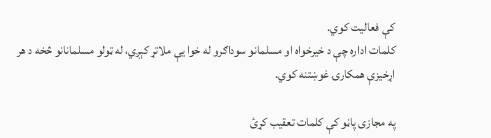کې فعالیت کوي.
کلمات اداره چې د خیرخواه او مسلمانو سوداګرو له خوا یې ملاتړ کېږي، له ټولو مسلمانانو څخه د هر اړخیزې همکارۍ غوښتنه کوي.

په مجازی پاڼو کې کلمات تعقیب کړئ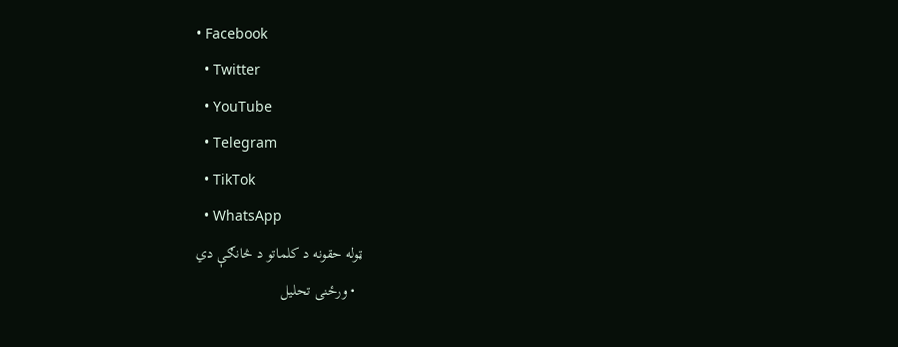• Facebook
  • Twitter
  • YouTube
  • Telegram
  • TikTok
  • WhatsApp
ټوله حقونه د کلماتو د څانګې دي
  • ورځنی تحلیل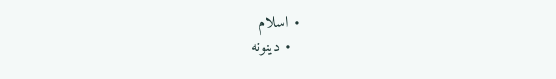• اسلام
  • دینونه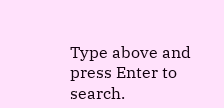Type above and press Enter to search.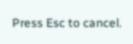Press Esc to cancel.